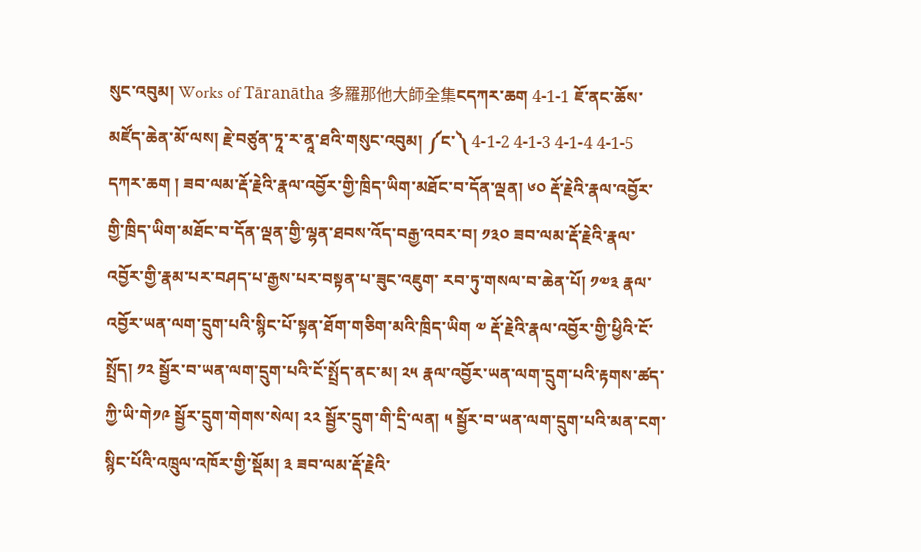སུང་འབུམ། Works of Tāranātha 多羅那他大師全集ངདཀར་ཆག 4-1-1 ཇོ་ནང་ཆོས་མཛོད་ཆེན་མོ་ལས། རྗེ་བཙུན་ཏཱ་ར་ནཱ་ཐའི་གསུང་འབུམ། ༼ང་༽ 4-1-2 4-1-3 4-1-4 4-1-5 དཀར་ཆག ། ཟབ་ལམ་རྡོ་རྗེའི་རྣལ་འབྱོར་གྱི་ཁྲིད་ཡིག་མཐོང་བ་དོན་ལྡན། ༦༠ རྡོ་རྗེའི་རྣལ་འབྱོར་གྱི་ཁྲིད་ཡིག་མཐོང་བ་དོན་ལྡན་གྱི་ལྷན་ཐབས་འོད་བརྒྱ་འབར་བ། ༡༣༠ ཟབ་ལམ་རྡོ་རྗེའི་རྣལ་འབྱོར་གྱི་རྣམ་པར་བཤད་པ་རྒྱས་པར་བསྟན་པ་ཟུང་འཇུག་ རབ་ཏུ་གསལ་བ་ཆེན་པོ། ༡༧༣ རྣལ་འབྱོར་ཡན་ལག་དྲུག་པའི་སྙིང་པོ་སྟན་ཐོག་གཅིག་མའི་ཁྲིད་ཡིག ༧ རྡོ་རྗེའི་རྣལ་འབྱོར་གྱི་ཕྱིའི་ངོ་སྤྲོད། ༡༢ སྦྱོར་བ་ཡན་ལག་དྲུག་པའི་ངོ་སྤྲོད་ནང་མ། ༢༥ རྣལ་འབྱོར་ཡན་ལག་དྲུག་པའི་རྟགས་ཚད་ཀྱི་ཡི་གེ༡༩ སྦྱོར་དྲུག་གེགས་སེལ། ༢༢ སྦྱོར་དྲུག་གི་དྲི་ལན། ༥ སྦྱོར་བ་ཡན་ལག་དྲུག་པའི་མན་ངག་སྙིང་པོའི་འཁྲུལ་འཁོར་གྱི་སྡོམ། ༣ ཟབ་ལམ་རྡོ་རྗེའི་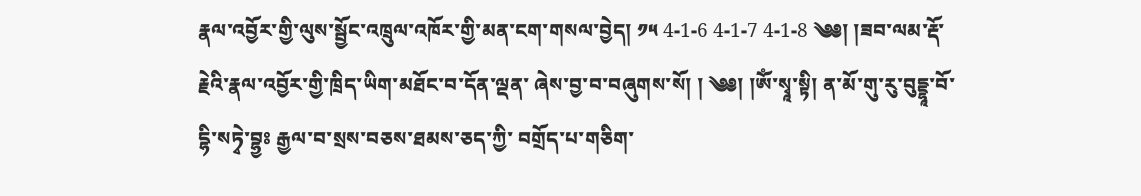རྣལ་འབྱོར་གྱི་ལུས་སྦྱོང་འཁྲུལ་འཁོར་གྱི་མན་ངག་གསལ་བྱེད། ༡༥ 4-1-6 4-1-7 4-1-8 ༄༅། །ཟབ་ལམ་རྡོ་རྗེའི་རྣལ་འབྱོར་གྱི་ཁྲིད་ཡིག་མཐོང་བ་དོན་ལྡན་ ཞེས་བྱ་བ་བཞུགས་སོ། ། ༄༅། །ༀ་སྭཱ་སྟི། ན་མོ་གུ་རུ་བུདྡྷཱ་བོ་དྷི་སཏྭེ་བྷྱཿ རྒྱལ་བ་སྲས་བཅས་ཐམས་ཅད་ཀྱི་ བགྲོད་པ་གཅིག་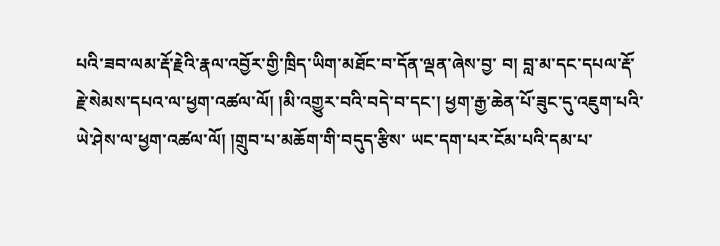པའི་ཟབ་ལམ་རྡོ་རྗེའི་རྣལ་འབྱོར་གྱི་ཁྲིད་ཡིག་མཐོང་བ་དོན་ལྡན་ཞེས་བྱ་ བ། བླ་མ་དང་དཔལ་རྡོ་རྗེ་སེམས་དཔའ་ལ་ཕྱག་འཚལ་ལོ། །མི་འགྱུར་བའི་བདེ་བ་དང་། ཕྱག་རྒྱ་ཆེན་པོ་ཟུང་དུ་འཇུག་པའི་ཡེ་ཤེས་ལ་ཕྱག་འཚལ་ལོ། །གྲུབ་པ་མཆོག་གི་བདུད་རྩིས་ ཡང་དག་པར་ངོམ་པའི་དམ་པ་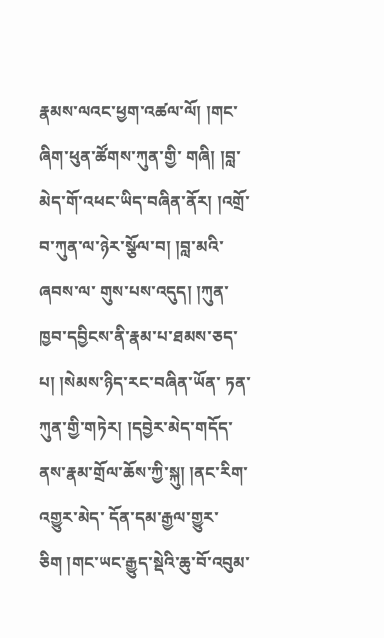རྣམས་ལའང་ཕྱག་འཚལ་ལོ། །གང་ཞིག་ཕུན་ཚོགས་ཀུན་གྱི་ གཞི། །བླ་མེད་གོ་འཕང་ཡིད་བཞིན་ནོར། །འགྲོ་བ་ཀུན་ལ་ཉེར་སྩོལ་བ། །བླ་མའི་ཞབས་ལ་ གུས་པས་འདུད། །ཀུན་ཁྱབ་དབྱིངས་ནི་རྣམ་པ་ཐམས་ཅད་པ། །སེམས་ཉིད་རང་བཞིན་ཡོན་ ཏན་ཀུན་གྱི་གཏེར། །དབྱེར་མེད་གདོད་ནས་རྣམ་གྲོལ་ཆོས་ཀྱི་སྐུ། །ནང་རིག་འགྱུར་མེད་ དོན་དམ་རྒྱལ་གྱུར་ཅིག །གང་ཡང་རྒྱུད་སྡེའི་ཆུ་བོ་འབུམ་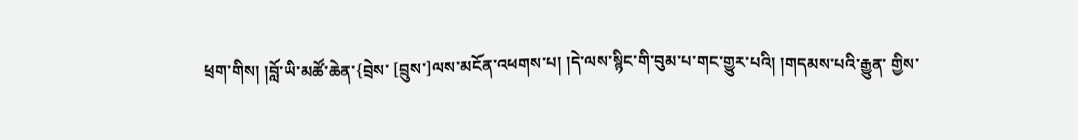ཕྲག་གིས། །བློ་ཡི་མཚོ་ཆེན་{བྲེས་ [བྲུས་]ལས་མངོན་འཕགས་པ། །དེ་ལས་སྙིང་གི་བུམ་པ་གང་གྱུར་པའི། །གདམས་པའི་རྒྱུན་ གྱིས་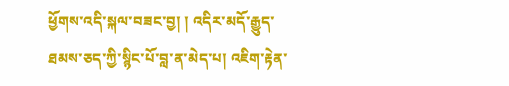ཕྱོགས་འདི་སྐལ་བཟང་བྱ། ། འདིར་མདོ་རྒྱུད་ཐམས་ཅད་ཀྱི་སྙིང་པོ་བླ་ན་མེད་པ། འཇིག་རྟེན་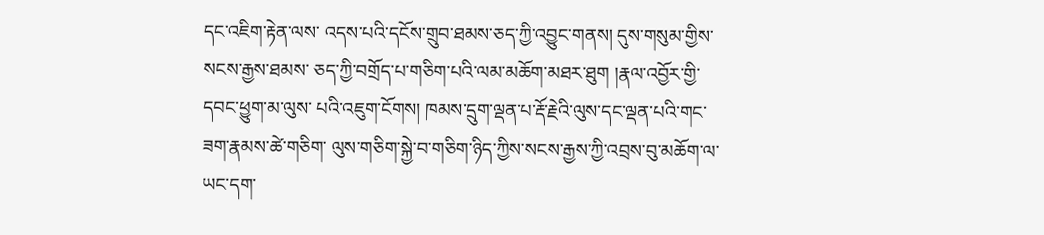དང་འཇིག་རྟེན་ལས་ འདས་པའི་དངོས་གྲུབ་ཐམས་ཅད་ཀྱི་འབྱུང་གནས། དུས་གསུམ་གྱིས་སངས་རྒྱས་ཐམས་ ཅད་ཀྱི་བགྲོད་པ་གཅིག་པའི་ལམ་མཆོག་མཐར་ཐུག །རྣལ་འབྱོར་གྱི་དབང་ཕྱུག་མ་ལུས་ པའི་འཇུག་ངོགས། ཁམས་དྲུག་ལྡན་པ་རྡོ་རྗེའི་ལུས་དང་ལྡན་པའི་གང་ཟག་རྣམས་ཚེ་གཅིག་ ལུས་གཅིག་སྐྱེ་བ་གཅིག་ཉིད་ཀྱིས་སངས་རྒྱས་ཀྱི་འབྲས་བུ་མཆོག་ལ་ཡང་དག་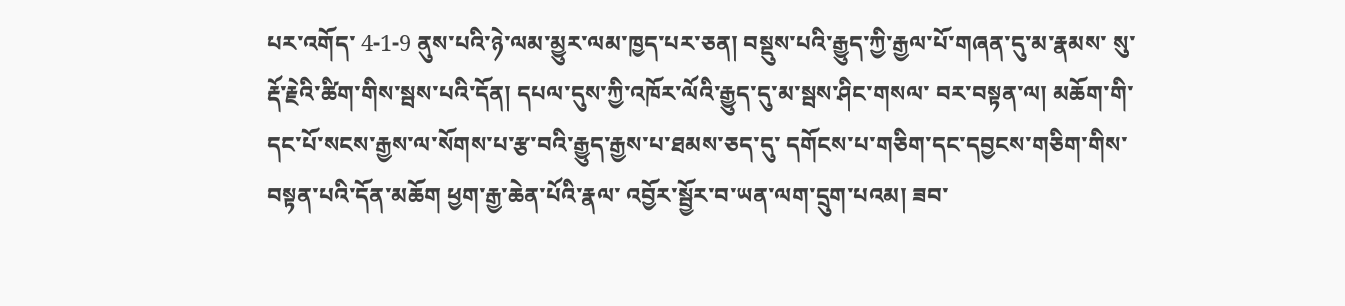པར་འགོད་ 4-1-9 ནུས་པའི་ཉེ་ལམ་མྱུར་ལམ་ཁྱད་པར་ཅན། བསྡུས་པའི་རྒྱུད་ཀྱི་རྒྱལ་པོ་གཞན་དུ་མ་རྣམས་ སུ་རྡོ་རྗེའི་ཚིག་གིས་སྦས་པའི་དོན། དཔལ་དུས་ཀྱི་འཁོར་ལོའི་རྒྱུད་དུ་མ་སྦས་ཤིང་གསལ་ བར་བསྟན་ལ། མཆོག་གི་དང་པོ་སངས་རྒྱས་ལ་སོགས་པ་རྩ་བའི་རྒྱུད་རྒྱས་པ་ཐམས་ཅད་དུ་ དགོངས་པ་གཅིག་དང་དབྱངས་གཅིག་གིས་བསྟན་པའི་དོན་མཆོག ཕྱག་རྒྱ་ཆེན་པོའི་རྣལ་ འབྱོར་སྦྱོར་བ་ཡན་ལག་དྲུག་པའམ། ཟབ་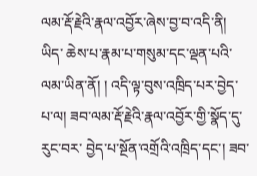ལམ་རྡོ་རྗེའི་རྣལ་འབྱོར་ཞེས་བྱ་བ་འདི་ནི། ཡིད་ ཆེས་པ་རྣམ་པ་གསུམ་དང་ལྡན་པའི་ལམ་ཡིན་ནོ། ། འདི་ལྟ་བུས་འཁྲིད་པར་བྱེད་པ་ལ། ཟབ་ལམ་རྡོ་རྗེའི་རྣལ་འབྱོར་གྱི་སྣོད་དུ་རུང་བར་ བྱེད་པ་སྔོན་འགྲོའི་འཁྲིད་དང་། ཟབ་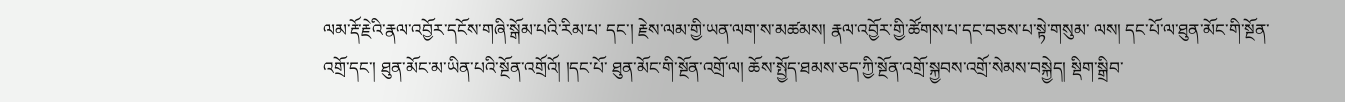ལམ་རྡོ་རྗེའི་རྣལ་འབྱོར་དངོས་གཞི་སྒོམ་པའི་རིམ་པ་ དང་། རྗེས་ལམ་གྱི་ཡན་ལག་ས་མཚམས། རྣལ་འབྱོར་གྱི་ཚོགས་པ་དང་བཅས་པ་སྟེ་གསུམ་ ལས། དང་པོ་ལ་ཐུན་མོང་གི་སྔོན་འགྲོ་དང་། ཐུན་མོང་མ་ཡིན་པའི་སྔོན་འགྲོའོ། །དང་པོ་ ཐུན་མོང་གི་སྔོན་འགྲོ་ལ། ཆོས་སྤྱོད་ཐམས་ཅད་ཀྱི་སྔོན་འགྲོ་སྐྱབས་འགྲོ་སེམས་བསྐྱེད། སྡིག་སྒྲིབ་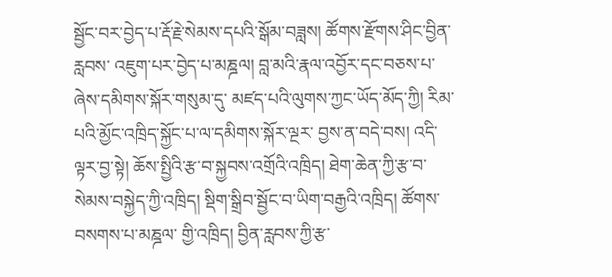སྦྱོང་བར་བྱེད་པ་རྡོ་རྗེ་སེམས་དཔའི་སྒོམ་བཟླས། ཚོགས་རྫོགས་ཤིང་བྱིན་རླབས་ འཇུག་པར་བྱེད་པ་མཎྜལ། བླ་མའི་རྣལ་འབྱོར་དང་བཅས་པ་ཞེས་དམིགས་སྐོར་གསུམ་དུ་ མཛད་པའི་ལུགས་ཀྱང་ཡོད་མོད་ཀྱི། རིམ་པའི་མྱོང་འཁྲིད་སྐྱོང་པ་ལ་དམིགས་སྐོར་ལྔར་ བྱས་ན་བདེ་བས། འདི་ལྟར་བྱ་སྟེ། ཆོས་སྤྱིའི་རྩ་བ་སྐྱབས་འགྲོའི་འཁྲིད། ཐེག་ཆེན་ཀྱི་རྩ་བ་ སེམས་བསྐྱེད་ཀྱི་འཁྲིད། སྡིག་སྒྲིབ་སྦྱོང་བ་ཡིག་བརྒྱའི་འཁྲིད། ཚོགས་བསགས་པ་མཎྜལ་ གྱི་འཁྲིད། བྱིན་རླབས་ཀྱི་རྩ་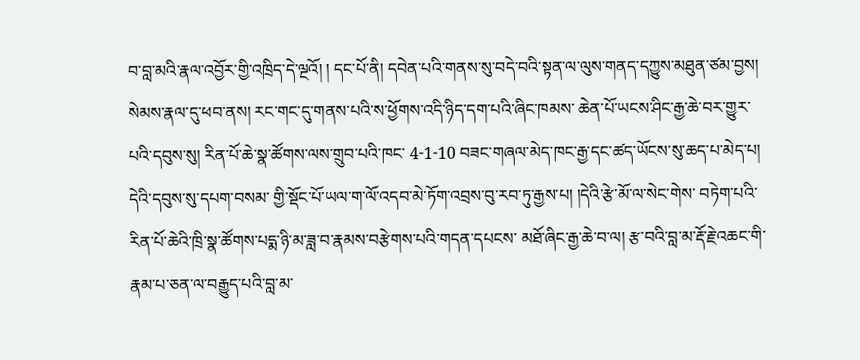བ་བླ་མའི་རྣལ་འབྱོར་གྱི་འཁྲིད་དེ་ལྔའོ། ། དང་པོ་ནི། དབེན་པའི་གནས་སུ་བདེ་བའི་སྟན་ལ་ལུས་གནད་དཀྱུས་མཐུན་ཙམ་བྱས། སེམས་རྣལ་དུ་ཕབ་ནས། རང་གང་དུ་གནས་པའི་ས་ཕྱོགས་འདི་ཉིད་དག་པའི་ཞིང་ཁམས་ ཆེན་པོ་ཡངས་ཤིང་རྒྱ་ཆེ་བར་གྱུར་པའི་དབུས་སུ། རིན་པོ་ཆེ་སྣ་ཚོགས་ལས་གྲུབ་པའི་ཁང་ 4-1-10 བཟང་གཞལ་མེད་ཁང་རྒྱ་དང་ཚད་ཡོངས་སུ་ཆད་པ་མེད་པ། དེའི་དབུས་སུ་དཔག་བསམ་ གྱི་སྡོང་པོ་ཡལ་ག་ལོ་འདབ་མེ་ཏོག་འབྲས་བུ་རབ་ཏུ་རྒྱས་པ། །དེའི་རྩེ་མོ་ལ་སེང་གེས་ བཏེག་པའི་རིན་པོ་ཆེའི་ཁྲི་སྣ་ཚོགས་པདྨ་ཉི་མ་ཟླ་བ་རྣམས་བརྩེགས་པའི་གདན་དཔངས་ མཐོ་ཞིང་རྒྱ་ཆེ་བ་ལ། རྩ་བའི་བླ་མ་རྡོ་རྗེ་འཆང་གི་རྣམ་པ་ཅན་ལ་བརྒྱུད་པའི་བླ་མ་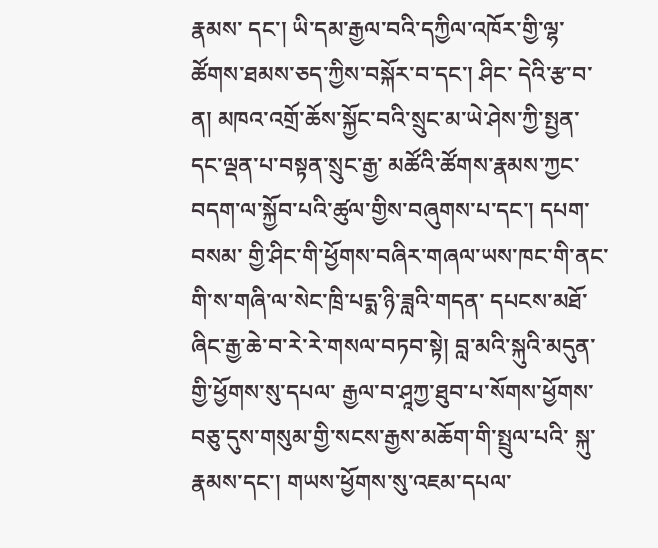རྣམས་ དང་། ཡི་དམ་རྒྱལ་བའི་དཀྱིལ་འཁོར་གྱི་ལྷ་ཚོགས་ཐམས་ཅད་ཀྱིས་བསྐོར་བ་དང་། ཤིང་ དེའི་རྩ་བ་ན། མཁའ་འགྲོ་ཆོས་སྐྱོང་བའི་སྲུང་མ་ཡེ་ཤེས་ཀྱི་སྤྱན་དང་ལྡན་པ་བསྟན་སྲུང་རྒྱ་ མཚོའི་ཚོགས་རྣམས་ཀྱང་བདག་ལ་སྐྱོབ་པའི་ཚུལ་གྱིས་བཞུགས་པ་དང་། དཔག་བསམ་ གྱི་ཤིང་གི་ཕྱོགས་བཞིར་གཞལ་ཡས་ཁང་གི་ནང་གི་ས་གཞི་ལ་སེང་ཁྲི་པདྨ་ཉི་ཟླའི་གདན་ དཔངས་མཐོ་ཞིང་རྒྱ་ཆེ་བ་རེ་རེ་གསལ་བཏབ་སྟེ། བླ་མའི་སྐུའི་མདུན་གྱི་ཕྱོགས་སུ་དཔལ་ རྒྱལ་བ་ཤཱཀྱ་ཐུབ་པ་སོགས་ཕྱོགས་བཅུ་དུས་གསུམ་གྱི་སངས་རྒྱས་མཆོག་གི་སྤྲུལ་པའི་ སྐུ་རྣམས་དང་། གཡས་ཕྱོགས་སུ་འཇམ་དཔལ་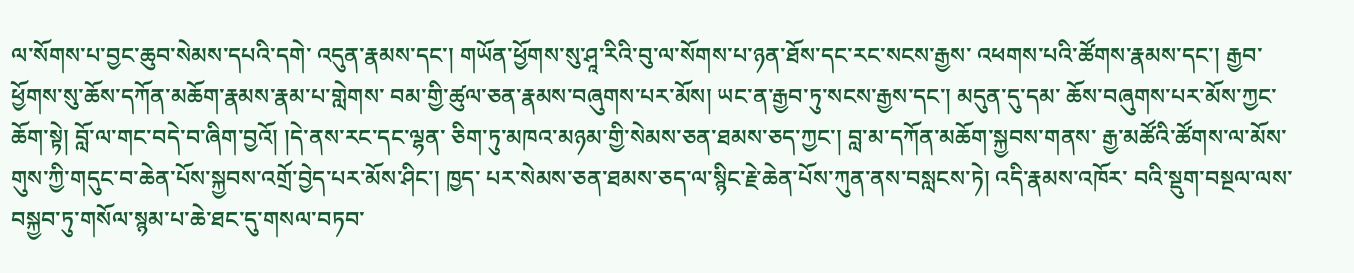ལ་སོགས་པ་བྱང་ཆུབ་སེམས་དཔའི་དགེ་ འདུན་རྣམས་དང་། གཡོན་ཕྱོགས་སུ་ཤཱ་རིའི་བུ་ལ་སོགས་པ་ཉན་ཐོས་དང་རང་སངས་རྒྱས་ འཕགས་པའི་ཚོགས་རྣམས་དང་། རྒྱབ་ཕྱོགས་སུ་ཆོས་དཀོན་མཆོག་རྣམས་རྣམ་པ་གླེགས་ བམ་གྱི་ཚུལ་ཅན་རྣམས་བཞུགས་པར་མོས། ཡང་ན་རྒྱབ་ཏུ་སངས་རྒྱས་དང་། མདུན་དུ་དམ་ ཆོས་བཞུགས་པར་མོས་ཀྱང་ཆོག་སྟེ། བློ་ལ་གང་བདེ་བ་ཞིག་བྱའོ། །དེ་ནས་རང་དང་ལྷན་ ཅིག་ཏུ་མཁའ་མཉམ་གྱི་སེམས་ཅན་ཐམས་ཅད་ཀྱང་། བླ་མ་དཀོན་མཆོག་སྐྱབས་གནས་ རྒྱ་མཚོའི་ཚོགས་ལ་མོས་གུས་ཀྱི་གདུང་བ་ཆེན་པོས་སྐྱབས་འགྲོ་བྱེད་པར་མོས་ཤིང་། ཁྱད་ པར་སེམས་ཅན་ཐམས་ཅད་ལ་སྙིང་རྗེ་ཆེན་པོས་ཀུན་ནས་བསླངས་ཏེ། འདི་རྣམས་འཁོར་ བའི་སྡུག་བསྔལ་ལས་བསྐྱབ་ཏུ་གསོལ་སྙམ་པ་ཆེ་ཐང་དུ་གསལ་བཏབ་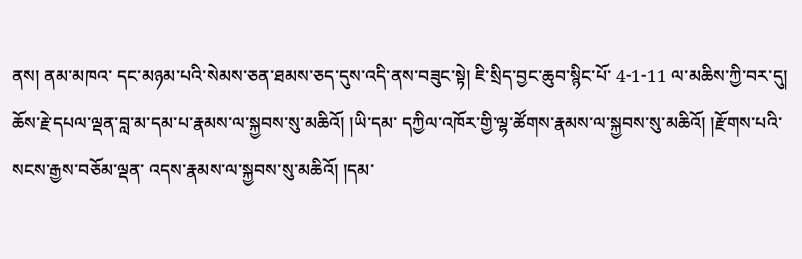ནས། ནམ་མཁའ་ དང་མཉམ་པའི་སེམས་ཅན་ཐམས་ཅད་དུས་འདི་ནས་བཟུང་སྟེ། ཇི་སྲིད་བྱང་ཆུབ་སྙིང་པོ་ 4-1-11 ལ་མཆིས་ཀྱི་བར་དུ། ཆོས་རྗེ་དཔལ་ལྡན་བླ་མ་དམ་པ་རྣམས་ལ་སྐྱབས་སུ་མཆིའོ། །ཡི་དམ་ དཀྱིལ་འཁོར་གྱི་ལྷ་ཚོགས་རྣམས་ལ་སྐྱབས་སུ་མཆིའོ། །རྫོགས་པའི་སངས་རྒྱས་བཅོམ་ལྡན་ འདས་རྣམས་ལ་སྐྱབས་སུ་མཆིའོ། །དམ་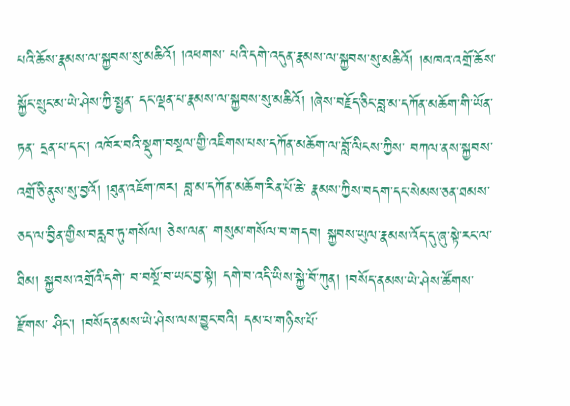པའི་ཆོས་རྣམས་ལ་སྐྱབས་སུ་མཆིའོ། །འཕགས་ པའི་དགེ་འདུན་རྣམས་ལ་སྐྱབས་སུ་མཆིའོ། །མཁའ་འགྲོ་ཆོས་སྐྱོང་སྲུང་མ་ཡེ་ཤེས་ཀྱི་སྤྱན་ དང་ལྡན་པ་རྣམས་ལ་སྐྱབས་སུ་མཆིའོ། །ཞེས་བརྗོད་ཅིང་བླ་མ་དཀོན་མཆོག་གི་ཡོན་ཏན་ དྲན་པ་དང་། འཁོར་བའི་སྡུག་བསྔལ་གྱི་འཇིགས་པས་དཀོན་མཆོག་ལ་བློ་ལིངས་ཀྱིས་ བཀལ་ནས་སྐྱབས་འགྲོ་ཅི་ནུས་སུ་བྱའོ། །ཐུན་འཇོག་ཁར། བླ་མ་དཀོན་མཆོག་རིན་པོ་ཆེ་ རྣམས་ཀྱིས་བདག་དང་སེམས་ཅན་ཐམས་ཅད་ལ་བྱིན་གྱིས་བརླབ་ཏུ་གསོལ། ཅེས་ལན་ གསུམ་གསོལ་བ་གདབ། སྐྱབས་ཡུལ་རྣམས་འོད་དུ་ཞུ་སྟེ་རང་ལ་ཐིམ། སྐྱབས་འགྲོའི་དགེ་ བ་བསྔོ་བ་ཡང་བྱ་སྟེ། དགེ་བ་འདི་ཡིས་སྐྱེ་བོ་ཀུན། །བསོད་ནམས་ཡེ་ཤེས་ཚོགས་རྫོགས་ ཤིང་། །བསོད་ནམས་ཡེ་ཤེས་ལས་བྱུང་བའི། དམ་པ་གཉིས་པོ་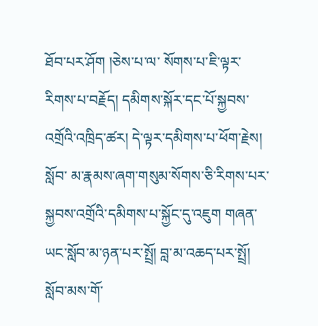ཐོབ་པར་ཤོག །ཅེས་པ་ལ་ སོགས་པ་ཇི་ལྟར་རིགས་པ་བརྗོད། དམིགས་སྐོར་དང་པོ་སྐྱབས་འགྲོའི་འཁྲིད་ཚར། དེ་ལྟར་དམིགས་པ་ཕོག་རྗེས། སློབ་ མ་རྣམས་ཞག་གསུམ་སོགས་ཅི་རིགས་པར་སྐྱབས་འགྲོའི་དམིགས་པ་སྐྱོང་དུ་འཇུག གཞན་ ཡང་སློབ་མ་ཉན་པར་སྤྲོ། བླ་མ་འཆད་པར་སྤྲོ། སློབ་མས་གོ་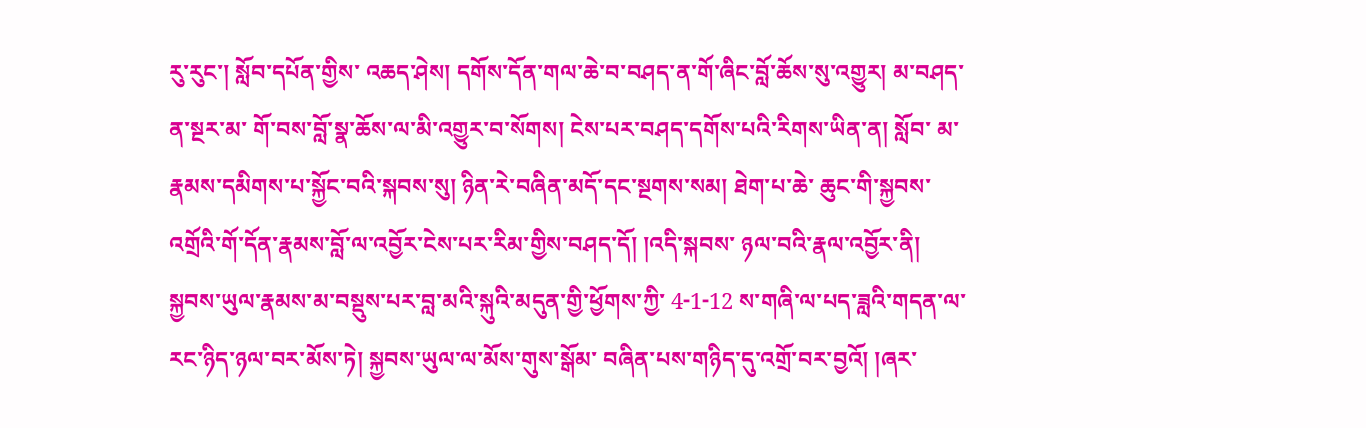རུ་རུང་། སློབ་དཔོན་གྱིས་ འཆད་ཤེས། དགོས་དོན་གལ་ཆེ་བ་བཤད་ན་གོ་ཞིང་བློ་ཆོས་སུ་འགྱུར། མ་བཤད་ན་སྔར་མ་ གོ་བས་བློ་སྣ་ཆོས་ལ་མི་འགྱུར་བ་སོགས། ངེས་པར་བཤད་དགོས་པའི་རིགས་ཡིན་ན། སློབ་ མ་རྣམས་དམིགས་པ་སྐྱོང་བའི་སྐབས་སུ། ཉིན་རེ་བཞིན་མདོ་དང་སྔགས་སམ། ཐེག་པ་ཆེ་ ཆུང་གི་སྐྱབས་འགྲོའི་གོ་དོན་རྣམས་བློ་ལ་འབྱོར་ངེས་པར་རིམ་གྱིས་བཤད་དོ། །འདི་སྐབས་ ཉལ་བའི་རྣལ་འབྱོར་ནི། སྐྱབས་ཡུལ་རྣམས་མ་བསྡུས་པར་བླ་མའི་སྐུའི་མདུན་གྱི་ཕྱོགས་ཀྱི་ 4-1-12 ས་གཞི་ལ་པད་ཟླའི་གདན་ལ་རང་ཉིད་ཉལ་བར་མོས་ཏེ། སྐྱབས་ཡུལ་ལ་མོས་གུས་སྒོམ་ བཞིན་པས་གཉིད་དུ་འགྲོ་བར་བྱའོ། །ཞར་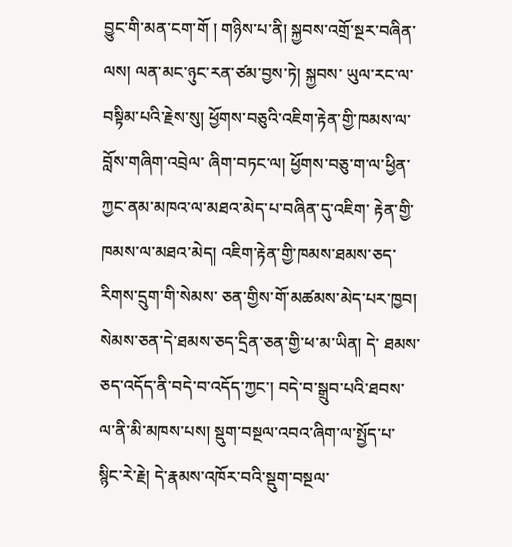བྱུང་གི་མན་ངག་གོ ། གཉིས་པ་ནི། སྐྱབས་འགྲོ་སྔར་བཞིན་ལས། ལན་མང་ཉུང་རན་ཙམ་བྱས་ཏེ། སྐྱབས་ ཡུལ་རང་ལ་བསྟིམ་པའི་རྗེས་སུ། ཕྱོགས་བཅུའི་འཇིག་རྟེན་གྱི་ཁམས་ལ་བློས་གཞིག་འབྲེལ་ ཞིག་བཏང་ལ། ཕྱོགས་བཅུ་ག་ལ་ཕྱིན་ཀྱང་ནམ་མཁའ་ལ་མཐའ་མེད་པ་བཞིན་དུ་འཇིག་ རྟེན་གྱི་ཁམས་ལ་མཐའ་མེད། འཇིག་རྟེན་གྱི་ཁམས་ཐམས་ཅད་རིགས་དྲུག་གི་སེམས་ ཅན་གྱིས་གོ་མཚམས་མེད་པར་ཁྱབ། སེམས་ཅན་དེ་ཐམས་ཅད་དྲིན་ཅན་གྱི་ཕ་མ་ཡིན། དེ་ ཐམས་ཅད་འདོད་ནི་བདེ་བ་འདོད་ཀྱང་། བདེ་བ་སྒྲུབ་པའི་ཐབས་ལ་ནི་མི་མཁས་པས། སྡུག་བསྔལ་འབའ་ཞིག་ལ་སྤྱོད་པ་སྙིང་རེ་རྗེ། དེ་རྣམས་འཁོར་བའི་སྡུག་བསྔལ་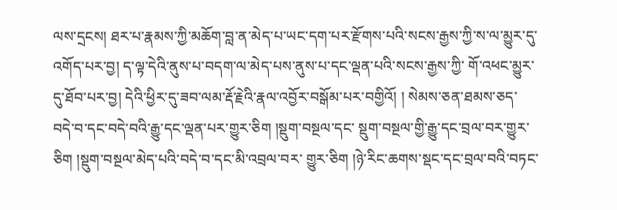ལས་དྲངས། ཐར་པ་རྣམས་ཀྱི་མཆོག་བླ་ན་མེད་པ་ཡང་དག་པར་རྫོགས་པའི་སངས་རྒྱས་ཀྱི་ས་ལ་མྱུར་དུ་ འགོད་པར་བྱ། ད་ལྟ་དེའི་ནུས་པ་བདག་ལ་མེད་པས་ནུས་པ་དང་ལྡན་པའི་སངས་རྒྱས་ཀྱི་ གོ་འཕང་མྱུར་དུ་ཐོབ་པར་བྱ། དེའི་ཕྱིར་དུ་ཟབ་ལམ་རྡོ་རྗེའི་རྣལ་འབྱོར་བསྒོམ་པར་བགྱིའོ། ། སེམས་ཅན་ཐམས་ཅད་བདེ་བ་དང་བདེ་བའི་རྒྱུ་དང་ལྡན་པར་གྱུར་ཅིག །སྡུག་བསྔལ་དང་ སྡུག་བསྔལ་གྱི་རྒྱུ་དང་བྲལ་བར་གྱུར་ཅིག །སྡུག་བསྔལ་མེད་པའི་བདེ་བ་དང་མི་འབྲལ་བར་ གྱུར་ཅིག །ཉེ་རིང་ཆགས་སྡང་དང་བྲལ་བའི་བཏང་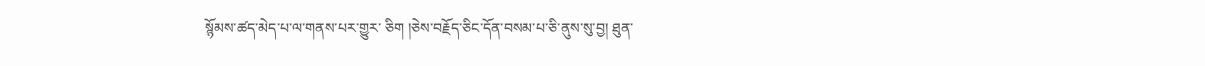སྙོམས་ཚད་མེད་པ་ལ་གནས་པར་གྱུར་ ཅིག །ཅེས་བརྗོད་ཅིང་དོན་བསམ་པ་ཅི་ནུས་སུ་བྱ། ཐུན་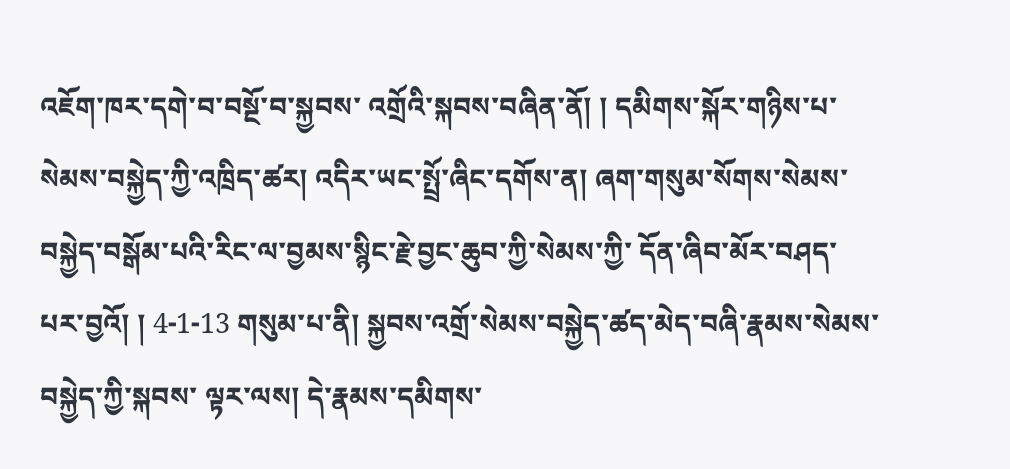འཇོག་ཁར་དགེ་བ་བསྔོ་བ་སྐྱབས་ འགྲོའི་སྐབས་བཞིན་ནོ། ། དམིགས་སྐོར་གཉིས་པ་སེམས་བསྐྱེད་ཀྱི་འཁྲིད་ཚར། འདིར་ཡང་སྤྲོ་ཞིང་དགོས་ན། ཞག་གསུམ་སོགས་སེམས་བསྐྱེད་བསྒོམ་པའི་རིང་ལ་བྱམས་སྙིང་རྗེ་བྱང་ཆུབ་ཀྱི་སེམས་ཀྱི་ དོན་ཞིབ་མོར་བཤད་པར་བྱའོ། ། 4-1-13 གསུམ་པ་ནི། སྐྱབས་འགྲོ་སེམས་བསྐྱེད་ཚད་མེད་བཞི་རྣམས་སེམས་བསྐྱེད་ཀྱི་སྐབས་ ལྟར་ལས། དེ་རྣམས་དམིགས་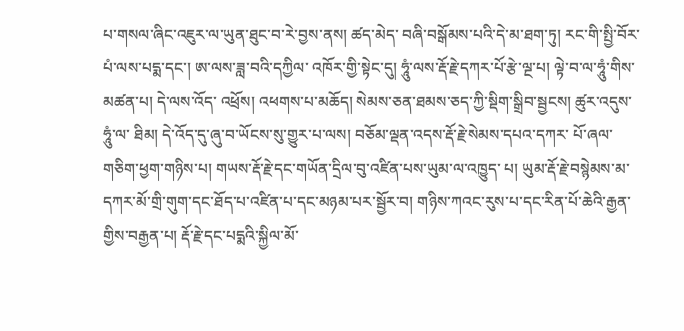པ་གསལ་ཞིང་འཇུར་ལ་ཡུན་ཐུང་བ་རེ་བྱས་ནས། ཚད་མེད་ བཞི་བསྒོམས་པའི་དེ་མ་ཐག་ཏུ། རང་གི་སྤྱི་བོར་པཾ་ལས་པདྨ་དང་། ཨ་ལས་ཟླ་བའི་དཀྱིལ་ འཁོར་གྱི་སྟེང་དུ། ཧཱུཾ་ལས་རྡོ་རྗེ་དཀར་པོ་རྩེ་ལྔ་པ། ལྟེ་བ་ལ་ཧཱུཾ་གིས་མཚན་པ། དེ་ལས་འོད་ འཕྲོས། འཕགས་པ་མཆོད། སེམས་ཅན་ཐམས་ཅད་ཀྱི་སྡིག་སྒྲིབ་སྦྱངས། ཚུར་འདུས་ཧཱུཾ་ལ་ ཐིམ། དེ་འོད་དུ་ཞུ་བ་ཡོངས་སུ་གྱུར་པ་ལས། བཅོམ་ལྡན་འདས་རྡོ་རྗེ་སེམས་དཔའ་དཀར་ པོ་ཞལ་གཅིག་ཕྱག་གཉིས་པ། གཡས་རྡོ་རྗེ་དང་གཡོན་དྲིལ་བུ་འཛིན་པས་ཡུམ་ལ་འཁྱུད་ པ། ཡུམ་རྡོ་རྗེ་བསྙེམས་མ་དཀར་མོ་གྲི་གུག་དང་ཐོད་པ་འཛིན་པ་དང་མཉམ་པར་སྦྱོར་བ། གཉིས་ཀའང་རུས་པ་དང་རིན་པོ་ཆེའི་རྒྱན་གྱིས་བརྒྱན་པ། རྡོ་རྗེ་དང་པདྨའི་སྐྱིལ་མོ་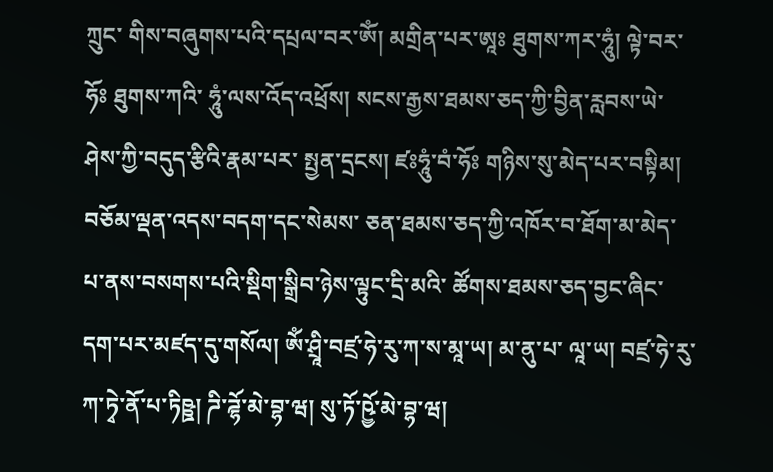ཀྲུང་ གིས་བཞུགས་པའི་དཔྲལ་བར་ༀ། མགྲིན་པར་ཨཱཿ ཐུགས་ཀར་ཧཱུཾ། ལྟེ་བར་ཧོཿ ཐུགས་ཀའི་ ཧཱུཾ་ལས་འོད་འཕྲོས། སངས་རྒྱས་ཐམས་ཅད་ཀྱི་བྱིན་རླབས་ཡེ་ཤེས་ཀྱི་བདུད་རྩིའི་རྣམ་པར་ སྤྱན་དྲངས། ཛཿཧཱུཾ་བཾ་ཧོཿ གཉིས་སུ་མེད་པར་བསྟིམ། བཅོམ་ལྡན་འདས་བདག་དང་སེམས་ ཅན་ཐམས་ཅད་ཀྱི་འཁོར་བ་ཐོག་མ་མེད་པ་ནས་བསགས་པའི་སྡིག་སྒྲིབ་ཉེས་ལྟུང་དྲི་མའི་ ཚོགས་ཐམས་ཅད་བྱང་ཞིང་དག་པར་མཛད་དུ་གསོལ། ༀ་ཤྲཱི་བཛྲ་ཧེ་རུ་ཀ་ས་མཱ་ཡ། མ་ནུ་པ་ ལཱ་ཡ། བཛྲ་ཧེ་རུ་ཀ་ཏྭེ་ནོ་པ་ཏིཥྛ། ཌི་ཌྷོ་མེ་བྷ་ཝ། སུ་ཏོ་ཥྱོ་མེ་བྷ་ཝ།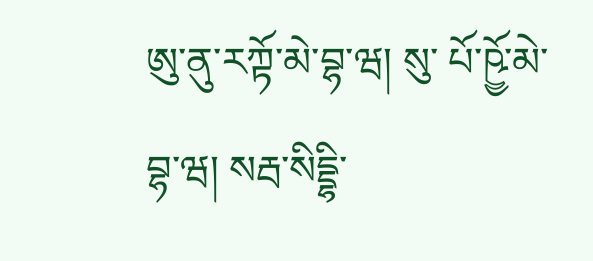ཨུ་ནུ་རཀྟོ་མེ་བྷ་ཝ། སུ་ པོ་ཥྱོ་མེ་བྷ་ཝ། སརྦ་སིདྡྷི་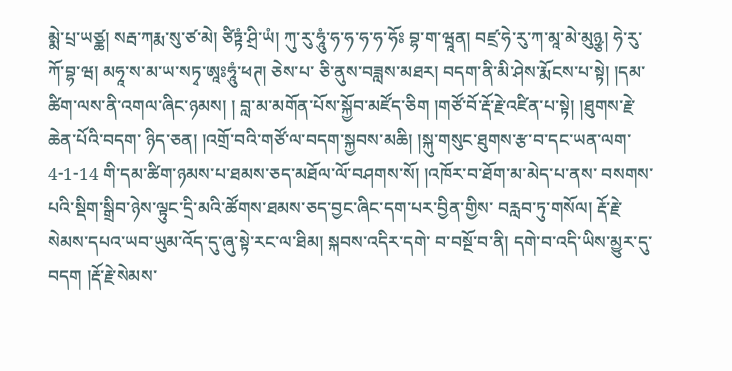མྨེ་པྲ་ཡཙྪ། སརྦ་ཀརྨ་སུ་ཙ་མེ། ཙིཏྟཾ་ཤྲི་ཡཾ། ཀུ་རུ་ཧཱུཾ་ཧ་ཧ་ཧ་ཧ་ཧོཿ བྷ་ག་ཝཱན། བཛྲ་ཧེ་རུ་ཀ་མཱ་མེ་མུཉྩ། ཧེ་རུ་ཀོ་བྷ་ཝ། མཧཱ་ས་མ་ཡ་སཏྭ་ཨཱཿཧཱུཾ་ཕཊ། ཅེས་པ་ ཅི་ནུས་བཟླས་མཐར། བདག་ནི་མི་ཤེས་རྨོངས་པ་སྟེ། །དམ་ཚིག་ལས་ནི་འགལ་ཞིང་ཉམས། ། བླ་མ་མགོན་པོས་སྐྱོབ་མཛོད་ཅིག །གཙོ་བོ་རྡོ་རྗེ་འཛིན་པ་སྟེ། །ཐུགས་རྗེ་ཆེན་པོའི་བདག་ ཉིད་ཅན། །འགྲོ་བའི་གཙོ་ལ་བདག་སྐྱབས་མཆི། །སྐུ་གསུང་ཐུགས་རྩ་བ་དང་ཡན་ལག་ 4-1-14 གི་དམ་ཚིག་ཉམས་པ་ཐམས་ཅད་མཐོལ་ལོ་བཤགས་སོ། །འཁོར་བ་ཐོག་མ་མེད་པ་ནས་ བསགས་པའི་སྡིག་སྒྲིབ་ཉེས་ལྟུང་དྲི་མའི་ཚོགས་ཐམས་ཅད་བྱང་ཞིང་དག་པར་བྱིན་གྱིས་ བརླབ་ཏུ་གསོལ། རྡོ་རྗེ་སེམས་དཔའ་ཡབ་ཡུམ་འོད་དུ་ཞུ་སྟེ་རང་ལ་ཐིམ། སྐབས་འདིར་དགེ་ བ་བསྔོ་བ་ནི། དགེ་བ་འདི་ཡིས་མྱུར་དུ་བདག །རྡོ་རྗེ་སེམས་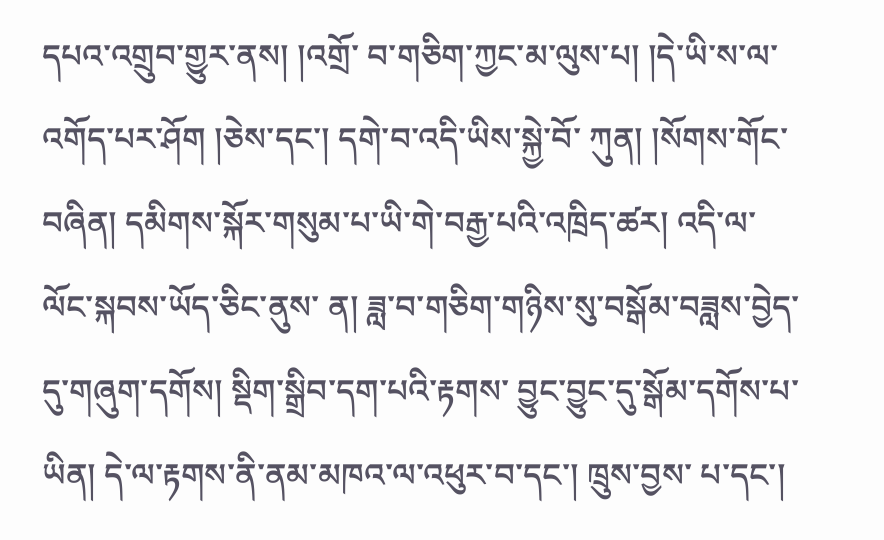དཔའ་འགྲུབ་གྱུར་ནས། །འགྲོ་ བ་གཅིག་ཀྱང་མ་ལུས་པ། །དེ་ཡི་ས་ལ་འགོད་པར་ཤོག །ཅེས་དང་། དགེ་བ་འདི་ཡིས་སྐྱེ་བོ་ ཀུན། །སོགས་གོང་བཞིན། དམིགས་སྐོར་གསུམ་པ་ཡི་གེ་བརྒྱ་པའི་འཁྲིད་ཚར། འདི་ལ་ལོང་སྐབས་ཡོད་ཅིང་ནུས་ ན། ཟླ་བ་གཅིག་གཉིས་སུ་བསྒོམ་བཟླས་བྱེད་དུ་གཞུག་དགོས། སྡིག་སྒྲིབ་དག་པའི་རྟགས་ བྱུང་བྱུང་དུ་སྒོམ་དགོས་པ་ཡིན། དེ་ལ་རྟགས་ནི་ནམ་མཁའ་ལ་འཕུར་བ་དང་། ཁྲུས་བྱས་ པ་དང་།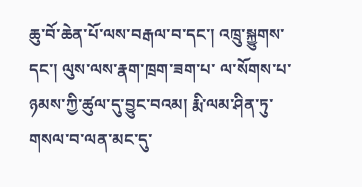ཆུ་བོ་ཆེན་པོ་ལས་བརྒལ་བ་དང་། འཁྲུ་སྐྱུགས་དང་། ལུས་ལས་རྣག་ཁྲག་ཟག་པ་ ལ་སོགས་པ་ཉམས་ཀྱི་ཚུལ་དུ་བྱུང་བའམ། རྨི་ལམ་ཤིན་ཏུ་གསལ་བ་ལན་མང་དུ་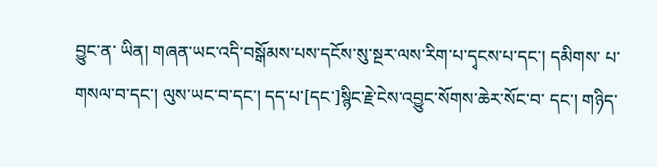བྱུང་ན་ ཡིན། གཞན་ཡང་འདི་བསྒོམས་པས་དངོས་སུ་སྔར་ལས་རིག་པ་དྭངས་པ་དང་། དམིགས་ པ་གསལ་བ་དང་། ལུས་ཡང་བ་དང་། དད་པ་[དང་]སྙིང་རྗེ་ངེས་འབྱུང་སོགས་ཆེར་སོང་བ་ དང་། གཉིད་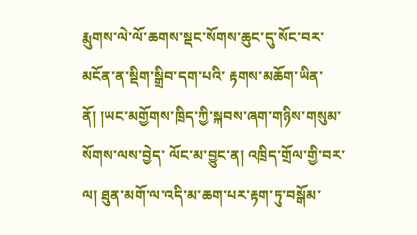རྨུགས་ལེ་ལོ་ཆགས་སྡང་སོགས་ཆུང་དུ་སོང་བར་མངོན་ན་སྡིག་སྒྲིབ་དག་པའི་ རྟགས་མཆོག་ཡིན་ནོ། །ཡང་མགྱོགས་ཁྲིད་ཀྱི་སྐབས་ཞག་གཉིས་གསུམ་སོགས་ལས་བྱེད་ ལོང་མ་བྱུང་ན། འཁྲིད་གྲོལ་གྱི་བར་ལ། ཐུན་མགོ་ལ་འདི་མ་ཆག་པར་རྟག་ཏུ་བསྒོམ་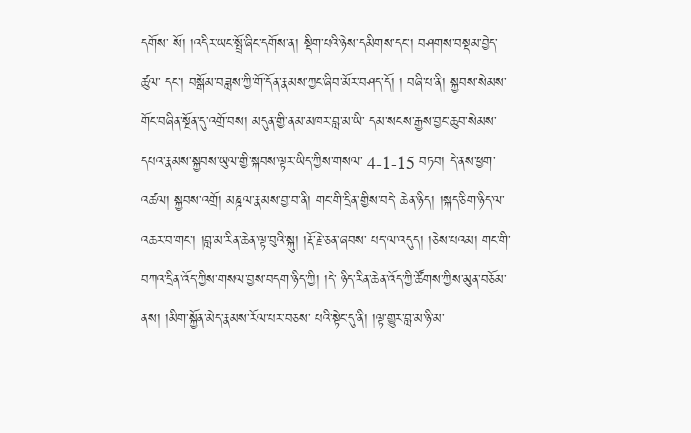དགོས་ སོ། །འདིར་ཡང་སྤྲོ་ཞིང་དགོས་ན། སྡིག་པའི་ཉེས་དམིགས་དང་། བཤགས་བསྡམ་བྱེད་ཚུལ་ དང་། བསྒོམ་བཟླས་ཀྱི་གོ་དོན་རྣམས་ཀྱང་ཞིབ་མོར་བཤད་དོ། ། བཞི་པ་ནི། སྐྱབས་སེམས་གོང་བཞིན་སྔོན་དུ་འགྲོ་བས། མདུན་གྱི་ནམ་མཁར་བླ་མ་ཡི་ དམ་སངས་རྒྱས་བྱང་ཆུབ་སེམས་དཔའ་རྣམས་སྐྱབས་ཡུལ་གྱི་སྐབས་ལྟར་ཡིད་ཀྱིས་གསལ་ 4-1-15 བཏབ། དེ་ནས་ཕྱག་འཚལ། སྐྱབས་འགྲོ། མཎྜལ་རྣམས་བྱ་བ་ནི། གང་གི་དྲིན་གྱིས་བདེ་ ཆེན་ཉིད། །སྐད་ཅིག་ཉིད་ལ་འཆར་བ་གང་། །བླ་མ་རིན་ཆེན་ལྟ་བུའི་སྐུ། །རྡོ་རྗེ་ཅན་ཞབས་ པད་ལ་འདུད། །ཅེས་པའམ། གང་གི་བཀའ་དྲིན་འོད་ཀྱིས་གསལ་བྱས་བདག་ཉིད་ཀྱི། །དེ་ ཉིད་རིན་ཆེན་འོད་ཀྱི་ཚོགས་ཀྱིས་མུན་བཅོམ་ནས། །མིག་སྐྱོན་མེད་རྣམས་རོལ་པར་བཅས་ པའི་སྟེང་དུ་ནི། །ལྟ་གྱུར་བླ་མ་ཉི་མ་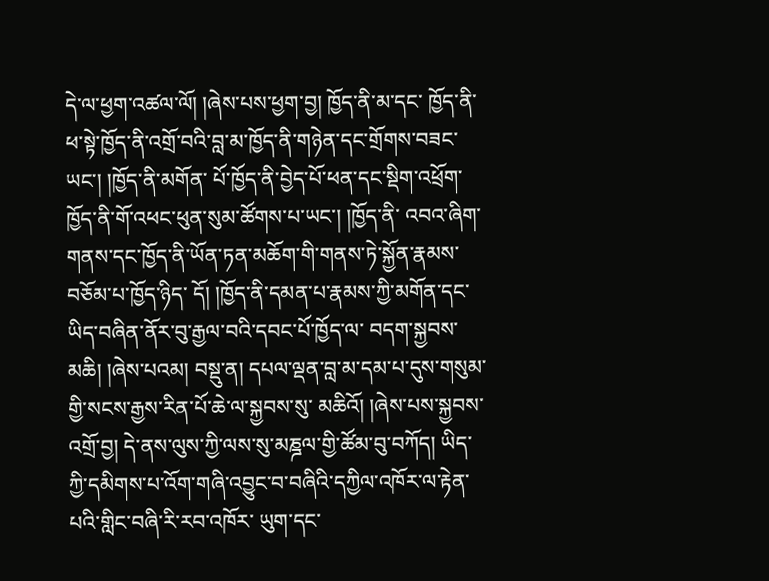དེ་ལ་ཕྱག་འཚལ་ལོ། །ཞེས་པས་ཕྱག་བྱ། ཁྱོད་ནི་མ་དང་ ཁྱོད་ནི་ཕ་སྟེ་ཁྱོད་ནི་འགྲོ་བའི་བླ་མ་ཁྱོད་ནི་གཉེན་དང་གྲོགས་བཟང་ཡང་། །ཁྱོད་ནི་མགོན་ པོ་ཁྱོད་ནི་བྱེད་པོ་ཕན་དང་སྡིག་འཕྲོག་ཁྱོད་ནི་གོ་འཕང་ཕུན་སུམ་ཚོགས་པ་ཡང་། །ཁྱོད་ནི་ འབའ་ཞིག་གནས་དང་ཁྱོད་ནི་ཡོན་ཏན་མཆོག་གི་གནས་ཏེ་སྐྱོན་རྣམས་བཅོམ་པ་ཁྱོད་ཉིད་ དོ། །ཁྱོད་ནི་དམན་པ་རྣམས་ཀྱི་མགོན་དང་ཡིད་བཞིན་ནོར་བུ་རྒྱལ་བའི་དབང་པོ་ཁྱོད་ལ་ བདག་སྐྱབས་མཆི། །ཞེས་པའམ། བསྡུ་ན། དཔལ་ལྡན་བླ་མ་དམ་པ་དུས་གསུམ་གྱི་སངས་རྒྱས་རིན་པོ་ཆེ་ལ་སྐྱབས་སུ་ མཆིའོ། །ཞེས་པས་སྐྱབས་འགྲོ་བྱ། དེ་ནས་ལུས་ཀྱི་ལས་སུ་མཎྜལ་གྱི་ཚོམ་བུ་བཀོད། ཡིད་ ཀྱི་དམིགས་པ་འོག་གཞི་འབྱུང་བ་བཞིའི་དཀྱིལ་འཁོར་ལ་རྟེན་པའི་གླིང་བཞི་རི་རབ་འཁོར་ ཡུག་དང་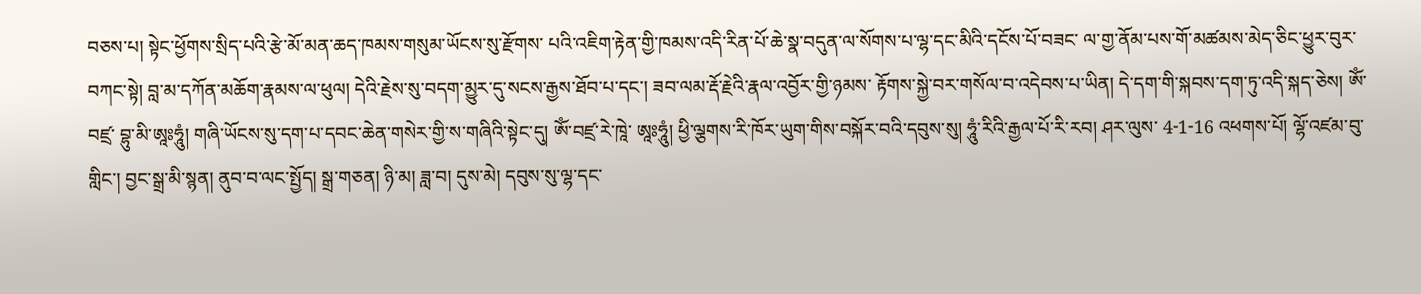བཅས་པ། སྟེང་ཕྱོགས་སྲིད་པའི་རྩེ་མོ་མན་ཆད་ཁམས་གསུམ་ཡོངས་སུ་རྫོགས་ པའི་འཇིག་རྟེན་གྱི་ཁམས་འདི་རིན་པོ་ཆེ་སྣ་བདུན་ལ་སོགས་པ་ལྷ་དང་མིའི་དངོས་པོ་བཟང་ ལ་གྱ་ནོམ་པས་གོ་མཚམས་མེད་ཅིང་ཕྱུར་བུར་བཀང་སྟེ། བླ་མ་དཀོན་མཆོག་རྣམས་ལ་ཕུལ། དེའི་རྗེས་སུ་བདག་མྱུར་དུ་སངས་རྒྱས་ཐོབ་པ་དང་། ཟབ་ལམ་རྡོ་རྗེའི་རྣལ་འབྱོར་གྱི་ཉམས་ རྟོགས་སྐྱེ་བར་གསོལ་བ་འདེབས་པ་ཡིན། དེ་དག་གི་སྐབས་དག་ཏུ་འདི་སྐད་ཅེས། ༀ་བཛྲ་ བྷུ་མི་ཨཱཿཧཱུཾ། གཞི་ཡོངས་སུ་དག་པ་དབང་ཆེན་གསེར་གྱི་ས་གཞིའི་སྟེང་དུ། ༀ་བཛྲ་རེ་ཁཱེ་ ཨཱཿཧཱུཾ། ཕྱི་ལྕགས་རི་ཁོར་ཡུག་གིས་བསྐོར་བའི་དབུས་སུ། ཧཱུཾ་རིའི་རྒྱལ་པོ་རི་རབ། ཤར་ལུས་ 4-1-16 འཕགས་པོ། ལྷོ་འཛམ་བུ་གླིང་། བྱང་སྒྲ་མི་སྙན། ནུབ་བ་ལང་སྤྱོད། སྒྲ་གཅན། ཉི་མ། ཟླ་བ། དུས་མེ། དབུས་སུ་ལྷ་དང་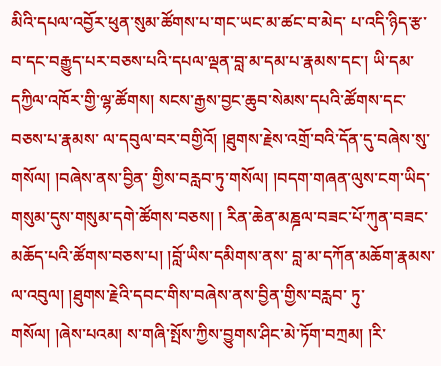མིའི་དཔལ་འབྱོར་ཕུན་སུམ་ཚོགས་པ་གང་ཡང་མ་ཚང་བ་མེད་ པ་འདི་ཉིད་རྩ་བ་དང་བརྒྱུད་པར་བཅས་པའི་དཔལ་ལྡན་བླ་མ་དམ་པ་རྣམས་དང་། ཡི་དམ་ དཀྱིལ་འཁོར་གྱི་ལྷ་ཚོགས། སངས་རྒྱས་བྱང་ཆུབ་སེམས་དཔའི་ཚོགས་དང་བཅས་པ་རྣམས་ ལ་དབུལ་བར་བགྱིའོ། །ཐུགས་རྗེས་འགྲོ་བའི་དོན་དུ་བཞེས་སུ་གསོལ། །བཞེས་ནས་བྱིན་ གྱིས་བརླབ་ཏུ་གསོལ། །བདག་གཞན་ལུས་ངག་ཡིད་གསུམ་དུས་གསུམ་དགེ་ཚོགས་བཅས། ། རིན་ཆེན་མཎྜལ་བཟང་པོ་ཀུན་བཟང་མཆོད་པའི་ཚོགས་བཅས་པ། །བློ་ཡིས་དམིགས་ནས་ བླ་མ་དཀོན་མཆོག་རྣམས་ལ་འབུལ། །ཐུགས་རྗེའི་དབང་གིས་བཞེས་ནས་བྱིན་གྱིས་བརླབ་ ཏུ་གསོལ། །ཞེས་པའམ། ས་གཞི་སྤོས་ཀྱིས་བྱུགས་ཤིང་མེ་ཏོག་བཀྲམ། །རི་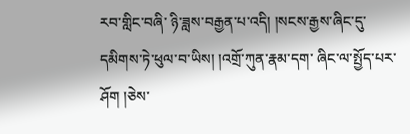རབ་གླིང་བཞི་ ཉི་ཟླས་བརྒྱན་པ་འདི། །སངས་རྒྱས་ཞིང་དུ་དམིགས་ཏེ་ཕུལ་བ་ཡིས། །འགྲོ་ཀུན་རྣམ་དག་ ཞིང་ལ་སྤྱོད་པར་ཤོག །ཅེས་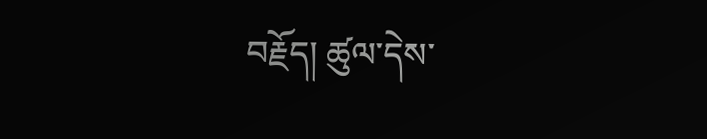བརྗོད། ཚུལ་དེས་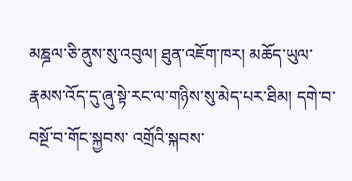མཎྜལ་ཅི་ནུས་སུ་འབུལ། ཐུན་འཇོག་ཁར། མཆོད་ཡུལ་རྣམས་འོད་དུ་ཞུ་སྟེ་རང་ལ་གཉིས་སུ་མེད་པར་ཐིམ། དགེ་བ་བསྔོ་བ་གོང་སྐྱབས་ འགྲོའི་སྐབས་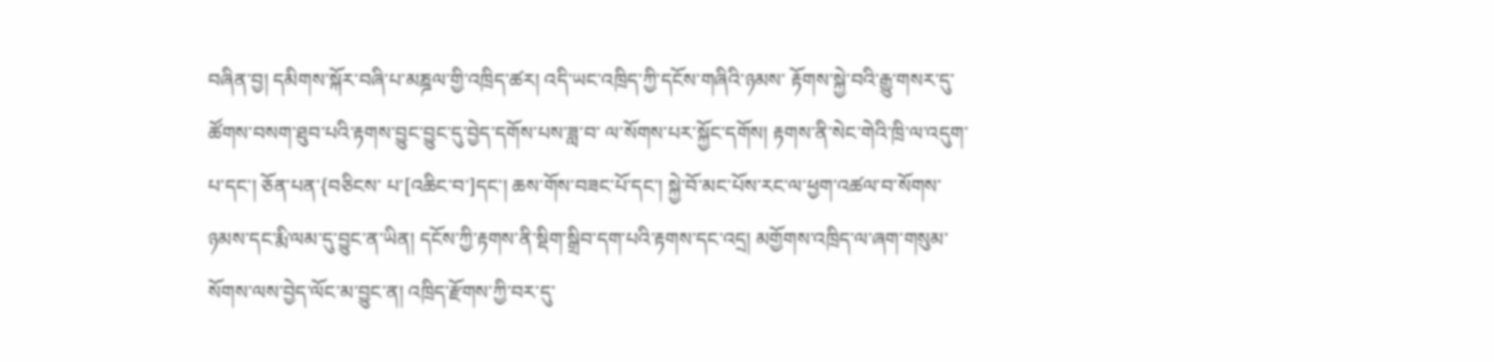བཞིན་བྱ། དམིགས་སྐོར་བཞི་པ་མཎྜལ་གྱི་འཁྲིད་ཚར། འདི་ཡང་འཁྲིད་ཀྱི་དངོས་གཞིའི་ཉམས་ རྟོགས་སྐྱེ་བའི་རྒྱུ་གསར་དུ་ཚོགས་བསག་ཐུབ་པའི་རྟགས་བྱུང་བྱུང་དུ་བྱེད་དགོས་པས་ཟླ་བ་ ལ་སོགས་པར་སྐྱོང་དགོས། རྟགས་ནི་སེང་གེའི་ཁྲི་ལ་འདུག་པ་དང་། ཅོན་པན་{བཅིངས་ པ་[འཆིང་བ་]དང་། ཆས་གོས་བཟང་པོ་དང་། སྐྱེ་བོ་མང་པོས་རང་ལ་ཕྱག་འཚལ་བ་སོགས་ ཉམས་དང་རྨི་ལམ་དུ་བྱུང་ན་ཡིན། དངོས་ཀྱི་རྟགས་ནི་སྡིག་སྒྲིབ་དག་པའི་རྟགས་དང་འདྲ། མགྱོགས་འཁྲིད་ལ་ཞག་གསུམ་སོགས་ལས་བྱེད་ལོང་མ་བྱུང་ན། འཁྲིད་རྫོགས་ཀྱི་བར་དུ་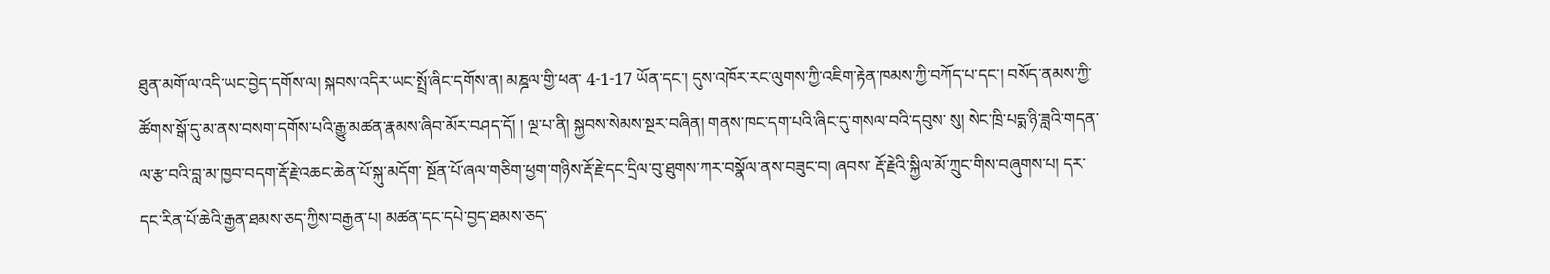ཐུན་མགོ་ལ་འདི་ཡང་བྱེད་དགོས་ལ། སྐབས་འདིར་ཡང་སྤྲོ་ཞིང་དགོས་ན། མཎྜལ་གྱི་ཕན་ 4-1-17 ཡོན་དང་། དུས་འཁོར་རང་ལུགས་ཀྱི་འཇིག་རྟེན་ཁམས་ཀྱི་བཀོད་པ་དང་། བསོད་ནམས་ཀྱི་ ཚོགས་སྒོ་དུ་མ་ནས་བསག་དགོས་པའི་རྒྱུ་མཚན་རྣམས་ཞིབ་མོར་བཤད་དོ། ། ལྔ་པ་ནི། སྐྱབས་སེམས་སྔར་བཞིན། གནས་ཁང་དག་པའི་ཞིང་དུ་གསལ་བའི་དབུས་ སུ། སེང་ཁྲི་པདྨ་ཉི་ཟླའི་གདན་ལ་རྩ་བའི་བླ་མ་ཁྱབ་བདག་རྡོ་རྗེ་འཆང་ཆེན་པོ་སྐུ་མདོག་ སྔོན་པོ་ཞལ་གཅིག་ཕྱག་གཉིས་རྡོ་རྗེ་དང་དྲིལ་བུ་ཐུགས་ཀར་བསྣོལ་ནས་བཟུང་བ། ཞབས་ རྡོ་རྗེའི་སྐྱིལ་མོ་ཀྲུང་གིས་བཞུགས་པ། དར་དང་རིན་པོ་ཆེའི་རྒྱན་ཐམས་ཅད་ཀྱིས་བརྒྱན་པ། མཚན་དང་དཔེ་བྱད་ཐམས་ཅད་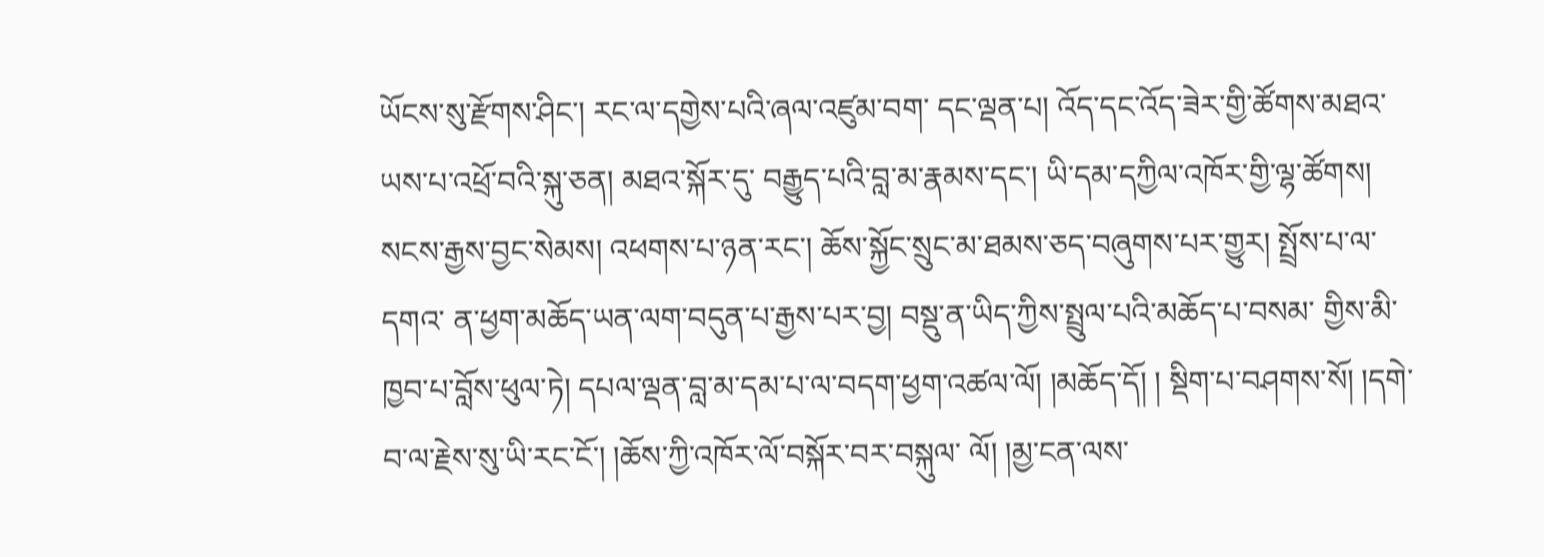ཡོངས་སུ་རྫོགས་ཤིང་། རང་ལ་དགྱེས་པའི་ཞལ་འཛུམ་བག་ དང་ལྡན་པ། འོད་དང་འོད་ཟེར་གྱི་ཚོགས་མཐའ་ཡས་པ་འཕྲོ་བའི་སྐུ་ཅན། མཐའ་སྐོར་དུ་ བརྒྱུད་པའི་བླ་མ་རྣམས་དང་། ཡི་དམ་དཀྱིལ་འཁོར་གྱི་ལྷ་ཚོགས། སངས་རྒྱས་བྱང་སེམས། འཕགས་པ་ཉན་རང་། ཆོས་སྐྱོང་སྲུང་མ་ཐམས་ཅད་བཞུགས་པར་གྱུར། སྤྲོས་པ་ལ་དགའ་ ན་ཕྱག་མཆོད་ཡན་ལག་བདུན་པ་རྒྱས་པར་བྱ། བསྡུ་ན་ཡིད་ཀྱིས་སྤྲུལ་པའི་མཆོད་པ་བསམ་ གྱིས་མི་ཁྱབ་པ་བློས་ཕུལ་ཏེ། དཔལ་ལྡན་བླ་མ་དམ་པ་ལ་བདག་ཕྱག་འཚལ་ལོ། །མཆོད་དོ། ། སྡིག་པ་བཤགས་སོ། །དགེ་བ་ལ་རྗེས་སུ་ཡི་རང་ངོ་། །ཆོས་ཀྱི་འཁོར་ལོ་བསྐོར་བར་བསྐུལ་ ལོ། །མྱ་ངན་ལས་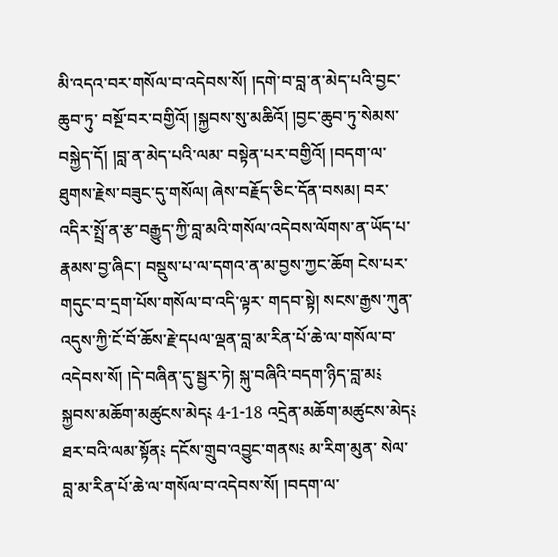མི་འདའ་བར་གསོལ་བ་འདེབས་སོ། །དགེ་བ་བླ་ན་མེད་པའི་བྱང་ཆུབ་ཏུ་ བསྔོ་བར་བགྱིའོ། །སྐྱབས་སུ་མཆིའོ། །བྱང་ཆུབ་ཏུ་སེམས་བསྐྱེད་དོ། །བླ་ན་མེད་པའི་ལམ་ བསྟེན་པར་བགྱིའོ། །བདག་ལ་ཐུགས་རྗེས་བཟུང་དུ་གསོལ། ཞེས་བརྗོད་ཅིང་དོན་བསམ། བར་འདིར་སྤྲོ་ན་རྩ་བརྒྱུད་ཀྱི་བླ་མའི་གསོལ་འདེབས་ལོགས་ན་ཡོད་པ་རྣམས་བྱ་ཞིང་། བསྡུས་པ་ལ་དགའ་ན་མ་བྱས་ཀྱང་ཆོག ངེས་པར་གདུང་བ་དྲག་པོས་གསོལ་བ་འདི་ལྟར་ གདབ་སྟེ། སངས་རྒྱས་ཀུན་འདུས་ཀྱི་ངོ་བོ་ཆོས་རྗེ་དཔལ་ལྡན་བླ་མ་རིན་པོ་ཆེ་ལ་གསོལ་བ་ འདེབས་སོ། །དེ་བཞིན་དུ་སྦྱར་ཏེ། སྐུ་བཞིའི་བདག་ཉིད་བླ་མ༴ སྐྱབས་མཆོག་མཚུངས་མེད༴ 4-1-18 འདྲེན་མཆོག་མཚུངས་མེད༴ ཐར་བའི་ལམ་སྟོན༴ དངོས་གྲུབ་འབྱུང་གནས༴ མ་རིག་མུན་ སེལ་བླ་མ་རིན་པོ་ཆེ་ལ་གསོལ་བ་འདེབས་སོ། །བདག་ལ་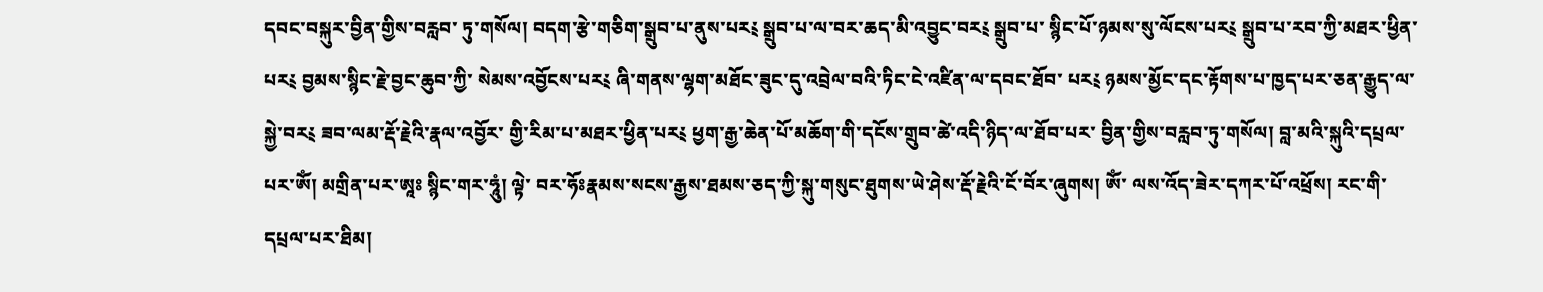དབང་བསྐུར་བྱིན་གྱིས་བརླབ་ ཏུ་གསོལ། བདག་རྩེ་གཅིག་སྒྲུབ་པ་ནུས་པར༴ སྒྲུབ་པ་ལ་བར་ཆད་མི་འབྱུང་བར༴ སྒྲུབ་པ་ སྙིང་པོ་ཉམས་སུ་ལོངས་པར༴ སྒྲུབ་པ་རབ་ཀྱི་མཐར་ཕྱིན་པར༴ བྱམས་སྙིང་རྗེ་བྱང་ཆུབ་ཀྱི་ སེམས་འབྱོངས་པར༴ ཞི་གནས་ལྷག་མཐོང་ཟུང་དུ་འབྲེལ་བའི་ཏིང་ངེ་འཛིན་ལ་དབང་ཐོབ་ པར༴ ཉམས་མྱོང་དང་རྟོགས་པ་ཁྱད་པར་ཅན་རྒྱུད་ལ་སྐྱེ་བར༴ ཟབ་ལམ་རྡོ་རྗེའི་རྣལ་འབྱོར་ གྱི་རིམ་པ་མཐར་ཕྱིན་པར༴ ཕྱག་རྒྱ་ཆེན་པོ་མཆོག་གི་དངོས་གྲུབ་ཚེ་འདི་ཉིད་ལ་ཐོབ་པར་ བྱིན་གྱིས་བརླབ་ཏུ་གསོལ། བླ་མའི་སྐུའི་དཔྲལ་པར་ༀ། མགྲིན་པར་ཨཱཿ སྙིང་གར་ཧཱུཾ། ལྟེ་ བར་ཧོཿརྣམས་སངས་རྒྱས་ཐམས་ཅད་ཀྱི་སྐུ་གསུང་ཐུགས་ཡེ་ཤེས་རྡོ་རྗེའི་ངོ་བོར་ཞུགས། ༀ་ ལས་འོད་ཟེར་དཀར་པོ་འཕྲོས། རང་གི་དཔྲལ་པར་ཐིམ།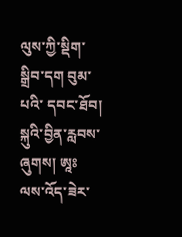ལུས་ཀྱི་སྡིག་སྒྲིབ་དག བུམ་པའི་ དབང་ཐོབ། སྐུའི་བྱིན་རླབས་ཞུགས། ཨཱཿལས་འོད་ཟེར་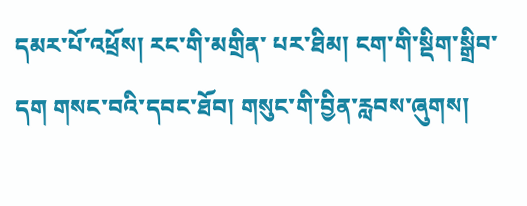དམར་པོ་འཕྲོས། རང་གི་མགྲིན་ པར་ཐིམ། ངག་གི་སྡིག་སྒྲིབ་དག གསང་བའི་དབང་ཐོབ། གསུང་གི་བྱིན་རླབས་ཞུགས།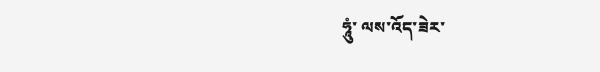ཧཱུཾ་ ལས་འོད་ཟེར་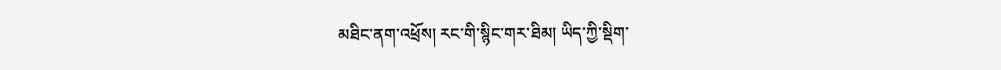མཐིང་ནག་འཕྲོས། རང་གི་སྙིང་གར་ཐིམ། ཡིད་ཀྱི་སྡིག་